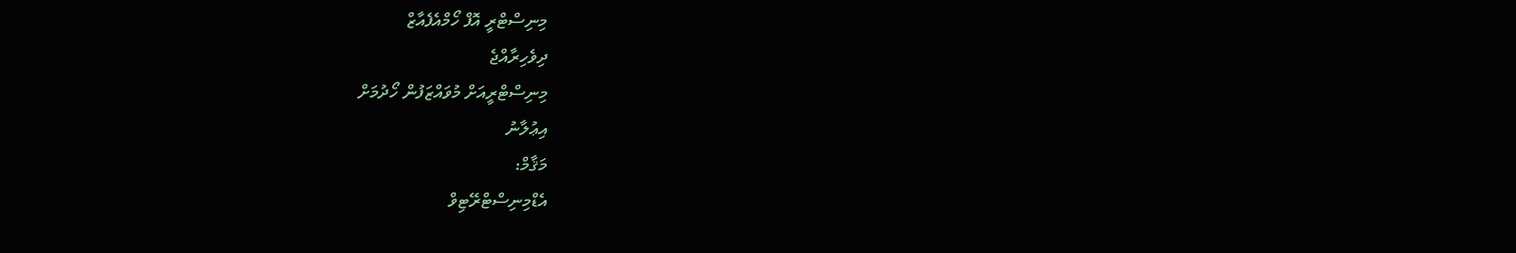މިނިސްޓްރީ އޮފް ހޯމްއެފެއާޒް
ދިވެހިރާއްޖެ
މިނިސްޓްރީއަށް މުވައްޒަފުން ހޯދުމަށް
އިޢުލާނު
މަޤާމް:
އެޑްމިނިސްޓްރޭޓިވް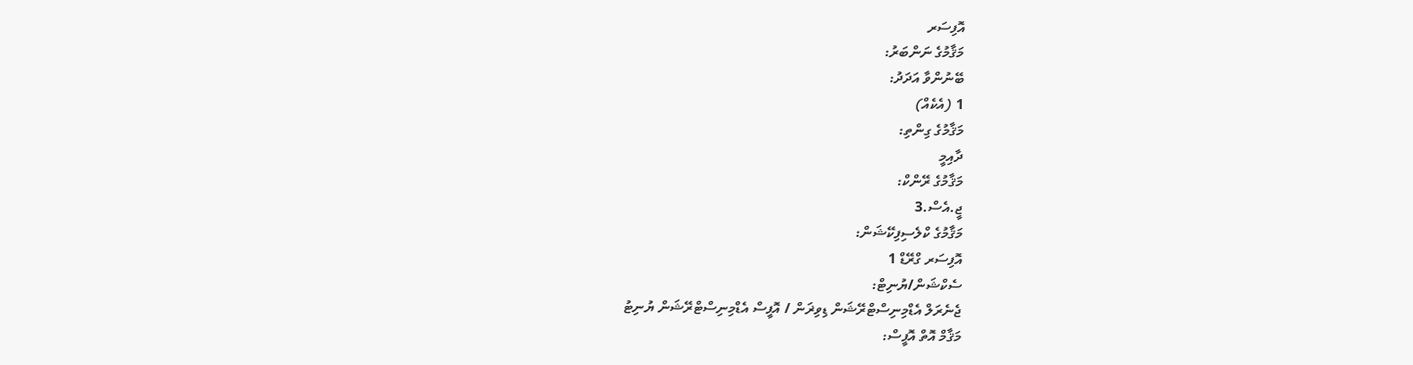އޮފިސަރ
މަޤާމުގެ ނަންބަރު:
ބޭނުންވާ އަދަދު:
1 (އެކެއް)
މަޤާމުގެ ގިންތި:
ދާއިމީ
މަޤާމުގެ ރޭންކް:
ޖީ.އެސް.3
މަޤާމުގެ ކްލެސިފިކޭޝަން:
އޮފިސަރ ގްރޭޑް 1
ސެކްޝަން/ޔުނިޓް:
ޖެނެރަލް އެޑްމިނިސްޓްރޭޝަން ޑިވިޜަން / އޮފީސް އެޑްމިނިސްޓްރޭޝަން ޔުނިޓު
މަޤާމް އޮތް އޮފީސް: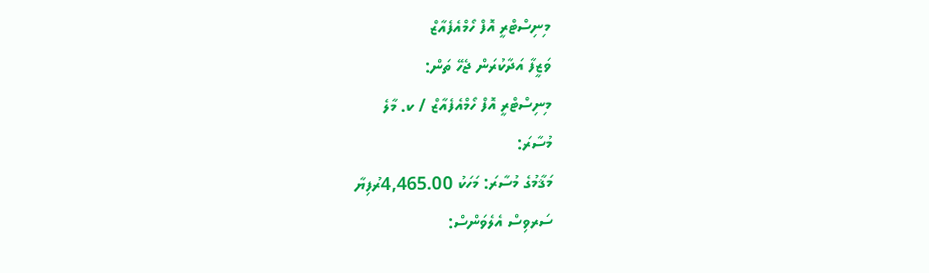މިނިސްޓްރީ އޮފް ހޯމްއެފެއާޒް
ވަޒީފާ އަދާކުރަން ޖެހޭ ތަން:
މިނިސްޓްރީ އޮފް ހޯމްއެފެއާޒް / ކ. މާލެ
މުސާރަ:
މަޤާމުގެ މުސާރަ: މަހަކު 4,465.00ރުފިޔާ
ސަރވިސް އެލެވަންސް: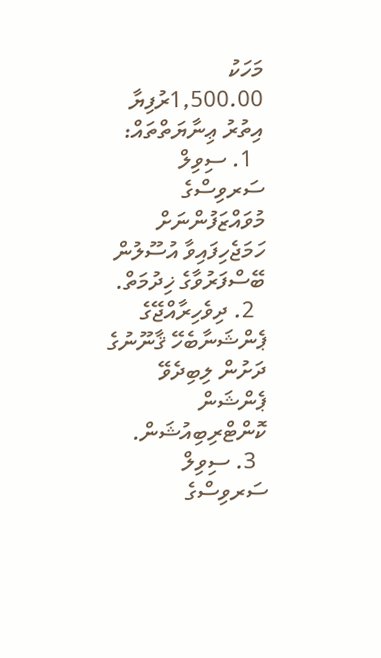މަހަކު 1,500.00ރުފިޔާ
އިތުރު ޢިނާޔަތްތައް:
  1. ސިވިލް ސަރވިސްގެ މުވައްޒަފުންނަށް ހަމަޖެހިފައިވާ އުސޫލުން ބޭސްފަރުވާގެ ޚިދުމަތް.
  2. ދިވެހިރާއްޖޭގެ ޕެންޝަނާބެހޭ ޤާނޫނުގެ ދަށުން ލިބިދެވޭ ޕެންޝަން ކޮންޓްރިބިއުޝަން.
  3. ސިވިލް ސަރވިސްގެ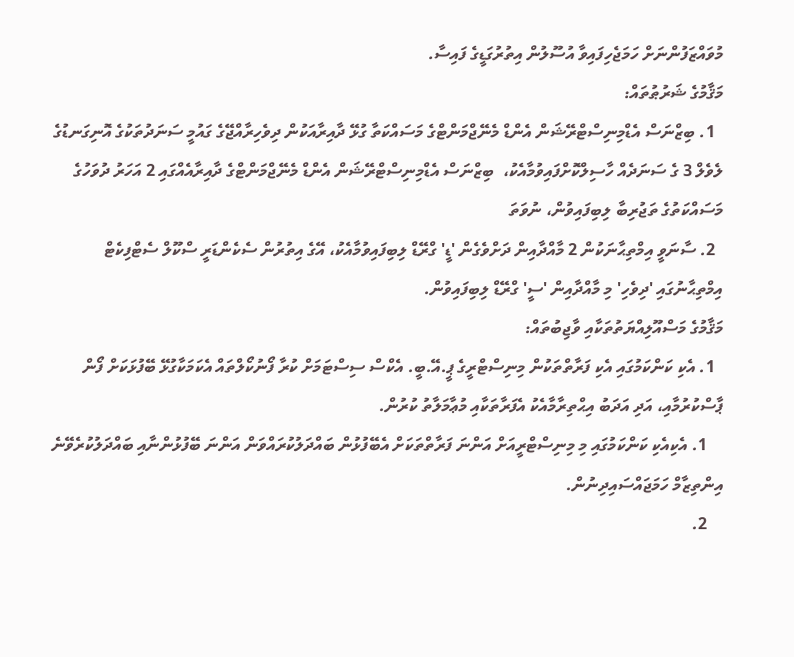މުވައްޒަފުންނަށް ހަމަޖެހިފައިވާ އުސޫލުން އިތުރުގަޑީގެ ފައިސާ.
މަޤާމުގެ ޝަރުޠުތައް:
  1. ބިޒްނަސް އެޑްމިނިސްޓްރޭޝަން އެންޑް މެނޭޖްމަންޓްގެ މަސައްކަތާ ގުޅޭ ދާއިރާއަކުން ދިވެހިރާއްޖޭގެ ގައުމީ ސަނަދުތަކުގެ އޮނިގަނޑުގެ ލެވެލް 3 ގެ ސަނަދެއް ހާސިލްކޮށްފައިވުމާއެކު،  ބިޒްނަސް އެޑްމިނިސްޓްރޭޝަން އެންޑް މެނޭޖްމަންޓްގެ ދާއިރާއެއްގައި 2 އަހަރު ދުވަހުގެ މަސައްކަތުގެ ތަޖުރިބާ ލިބިފައިވުން، ނުވަތަ
  2. ސާނަވީ އިމްތިޙާނަކުން 2 މާއްދާއިން ދަށްވެގެން 'ޑީ' ގްރޭޑް ލިބިފައިވުމާއެކު، އޭގެ އިތުރުން ސެކެންޑަރީ ސްކޫލް ސެޓްފިކެޓް އިމްތިޙާނުގައި 'ދިވެހި' މި މާއްދާއިން 'ސީ' ގްރޭޑް ލިބިފައިވުން.
މަޤާމުގެ މަސްއޫލިއްޔަތުތަކާއި ވާޖިބުތައް:
  1. އެކި ކަންކަމުގައި އެކި ފަރާތްތަކުން މިނިސްޓްރީގެ ޕީ.އޭ.ބީ. އެކްސް ސިސްޓަމަށް ކުރާ ފޯނުކޯލްތައް އެކަމަކާގުޅޭ ބޭފުޅަކަށް ފޯން ޕާސްކުރުމާއި، އަދި އަދަބު އިޙްތިރާމާއެކު އެފަރާތަކާއި މުޢާމަލާތު ކުރުން.
    1. އެކިއެކި ކަންކަމުގައި މި މިނިސްޓްރީއަށް އަންނަ ފަރާތްތަކަށް އެބޭފުޅުން ބައްދަލުކުރައްވަން އަންނަ ބޭފުޅުންނާއި ބައްދަލުކުރެވޭނެ އިންތިޒާމް ހަމަޖައްސައިދިނުން.
    2.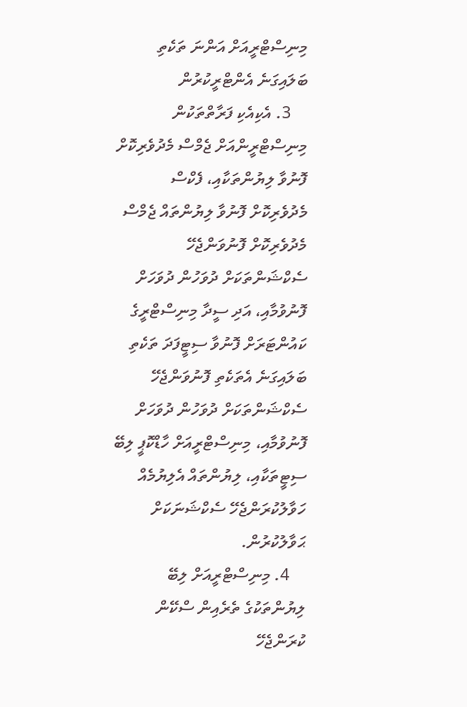މިނިސްޓްރީއަށް އަންނަ ތަކެތި ބަލައިގަނެ އެންޓްރީކުރުން
    3. އެކިއެކި ފަރާތްތަކުން މިނިސްޓްރީންއަށް ޖެމްސް މެދުވެރިކޮށް ފޮނުވާ ލިޔުންތަކާއި، ފެކްސް މެދުވެރިކޮށް ފޮނުވާ ލިޔުންތައް ޖެމްސް މެދުވެރިކޮށް ފޮނުވަންޖެހޭ ސެކްޝަންތަކަށް ދުވަހުން ދުވަހަށް ފޮނުވުމާއި، އަދި ސީދާ މިނިސްޓްރީގެ ކައުންޓަރަށް ފޮނުވާ ސިޓީފަދަ ތަކެތި ބަލައިގަނެ އެތަކެތި ފޮނުވަންޖެހޭ ސެކްޝަންތަކަށް ދުވަހުން ދުވަހަށް ފޮނުވުމާއި، މިނިސްޓްރީއަށް ހާޑްކޮޕީ ލިބޭ ސިޓީތަކާއި، ލިޔުންތައް އެލިޔުމެއް ހަވާލުކުރަންޖެހޭ ސެކްޝަނަކަށް ޙަވާލުކުރުން.
    4. މިނިސްޓްރީއަށް ލިބޭ ލިޔުންތަކުގެ ތެރެއިން ސްކޭން ކުރަންޖެހޭ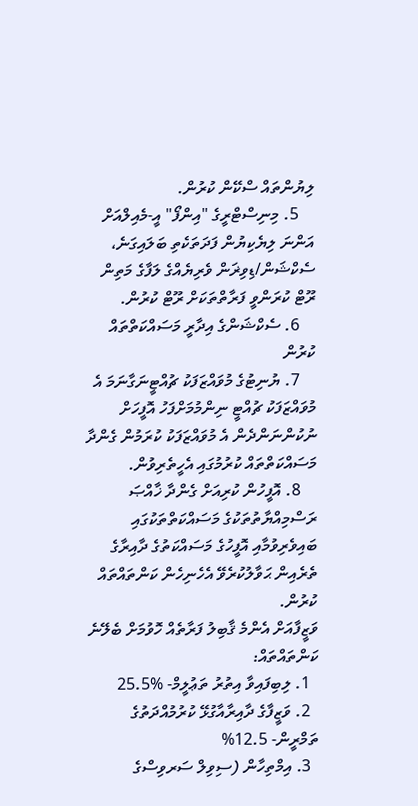ލިޔުންތައް ސްކޭން ކުރުން.
    5. މިނިސްޓްރީގެ "އިންފޯ" އީ-މެއިލްއަށް އަންނަ ލިޔެކިޔުން ފަދަތަކެތި ބަލައިގަނެ، ސެކްޝަން/ޑިވިޜަން ވެރިޔެއްގެ ލަފާގެ މަތިން ރޫޓް ކުރަންވީ ފަރާތްތަކަށް ރޫޓް ކުރުން.
    6. ސެކްޝަންގެ އިދާރީ މަސައްކަތްތައް ކުރުން
    7. ޔުނިޓުގެ މުވައްޒަފަކު ޗުއްޓީނަގާނަމަ އެ މުވައްޒަފަކު ޗުއްޓީ ނިންމުމަށްފަހު އޮފީހަށް ނުކުންނަންދެން އެ މުވައްޒަފަކު ކުރަމުން ގެންދާ މަސައްކަތްތައް ކުރުމުގައި އެހީތެރިވުން.
    8. އޮފީހުން ކުރިއަށް ގެންދާ ޚާއްޞަ ރަސްމިއްޔާތުތަކުގެ މަސައްކަތްތަކުގައި ބައިވެރިވުމާއި އޮފީހުގެ މަސައްކަތުގެ ދާއިރާގެ ތެރެއިން ޙަވާލުކުރެވޭ އެހެނިހެން ކަންތައްތައް ކުރުން.
ވަޒީފާއަށް އެންމެ ޤާބިލު ފަރާތެއް ހޮވުމަށް ބެލޭނެ ކަންތައްތައް:
  1. ލިބިފައިވާ އިތުރު ތަޢުލީމް- %25.5
  2. ވަޒީފާގެ ދާއިރާއާގުޅޭ ކުރުމުއްދަތުގެ ތަމްރީން- 12.5%
  3. އިމްތިހާން (ސިވިލް ސަރވިސްގެ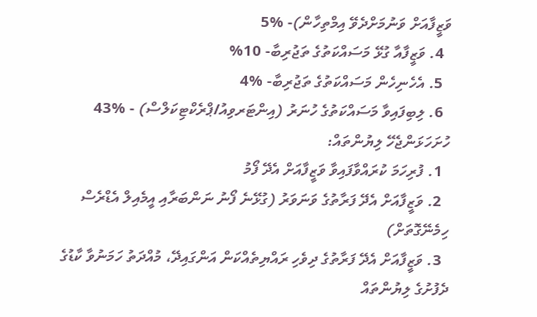ވަޒީފާއަށް ވަނުމަށްދެވޭ އިމްތިހާން)- %5
  4. ވަޒީފާއާ ގުޅޭ މަސައްކަތުގެ ތަޖުރިބާ- 10%
  5. އެހެނިހެން މަސައްކަތުގެ ތަޖުރިބާ- %4
  6. ލިބިފައިވާ މަސައްކަތުގެ ހުނަރު (އިންޓަރވިއު/ޕްރެކްޓިކަލްސް) - %43
ހުށަހަޅަންޖެހޭ ލިޔުންތައް:
  1. ފުރިހަމަ ކުރައްވާފައިވާ ވަޒީފާއަށް އެދޭ ފޯމު
  2. ވަޒީފާއަށް އެދޭ ފަރާތުގެ ވަނަވަރު (ގުޅޭނެ ފޯނު ނަންބަރާއި އީމެއިލް އެޑްރެސް ހިމެނޭގޮތަށް)
  3. ވަޒީފާއަށް އެދޭ ފަރާތުގެ ދިވެހި ރައްޔިތެއްކަން އަންގައިދޭ، މުއްދަތު ހަމަނުވާ ކާޑުގެ ދެފުށުގެ ލިޔުންތައް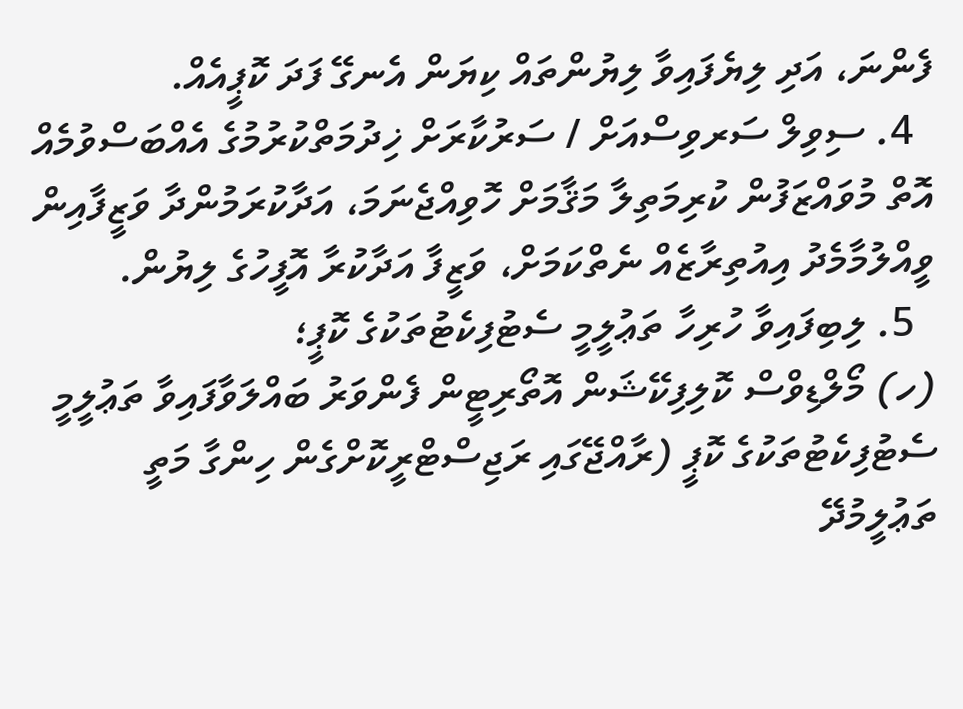ފެންނަ، އަދި ލިޔެފައިވާ ލިޔުންތައް ކިޔަން އެނގޭ ފަދަ ކޮޕީއެއް.
  4. ސިވިލް ސަރވިސްއަށް / ސަރުކާރަށް ޚިދުމަތްކުރުމުގެ އެއްބަސްވުމެއް އޮތް މުވައްޒަފުން ކުރިމަތިލާ މަޤާމަށް ހޮވިއްޖެނަމަ، އަދާކުރަމުންދާ ވަޒީފާއިން ވީއްލުމާމެދު އިއުތިރާޒެއް ނެތްކަމަށް، ވަޒީފާ އަދާކުރާ އޮފީހުގެ ލިޔުން.
  5. ލިބިފައިވާ ހުރިހާ ތަޢުލީމީ ސެޓުފިކެޓުތަކުގެ ކޮޕީ؛
(ހ) މޯލްޑިވްސް ކޮލިފިކޭޝަން އޮތޯރިޓީން ފެންވަރު ބައްލަވާފައިވާ ތަޢުލީމީ ސެޓުފިކެޓުތަކުގެ ކޮޕީ (ރާއްޖޭގައި ރަޖިސްޓްރީކޮށްގެން ހިންގާ މަތީ ތަޢުލީމުދޭ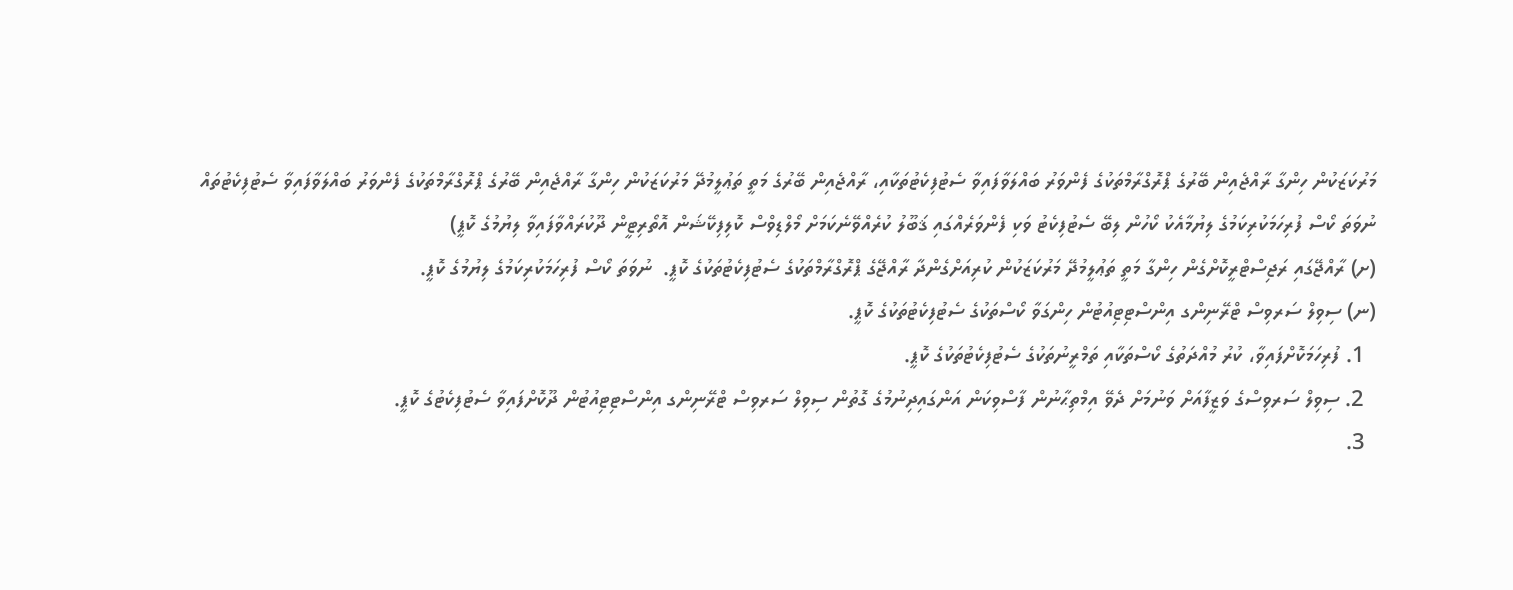މަރުކަޒަކުން ހިންގާ ރާއްޖެއިން ބޭރުގެ ޕްރޮގްރާމްތަކުގެ ފެންވަރު ބައްލަވާފައިވާ ސެޓުފިކެޓުތަކާއި، ރާއްޖެއިން ބޭރުގެ މަތީ ތަޢުލީމުދޭ މަރުކަޒަކުން ހިންގާ ރާއްޖެއިން ބޭރުގެ ޕްރޮގްރާމްތަކުގެ ފެންވަރު ބައްލަވާފައިވާ ސެޓުފިކެޓުތައް ނުވަތަ ކޯސް ފުރިހަމަކުރިކަމުގެ ލިޔުމާއެކު ކޯހުން ލިބޭ ސެޓުފިކެޓު ވަކި ފެންވަރެއްގައި ޤަބޫލު ކުރެއްވޭނެކަމަށް މޯލްޑިވްސް ކޮލިފިކޭޝަން އޮތޯރިޓީން ދޫކުރައްވާފައިވާ ލިޔުމުގެ ކޮޕީ)
(ށ) ރާއްޖޭގައި ރަޖިސްޓްރީކޮށްގެން ހިންގާ މަތީ ތަޢުލީމުދޭ މަރުކަޒަކުން ކުރިއަށްގެންދާ ރާއްޖޭގެ ޕްރޮގްރާމްތަކުގެ ސެޓުފިކެޓުތަކުގެ ކޮޕީ.  ނުވަތަ ކޯސް ފުރިހަމަކުރިކަމުގެ ލިޔުމުގެ ކޮޕީ.
(ނ) ސިވިލް ސަރވިސް ޓްރޭނިންގ އިންސްޓިޓިއުޓުން ހިންގަވާ ކޯސްތަކުގެ ސެޓުފިކެޓުތަކުގެ ކޮޕީ.
  1. ފުރިހަމަކޮށްފައިވާ، ކުރު މުއްދަތުގެ ކޯސްތަކާއި ތަމްރީނުތަކުގެ ސެޓުފިކެޓުތަކުގެ ކޮޕީ.
  2. ސިވިލް ސަރވިސްގެ ވަޒީފާއަށް ވަނުމަށް ދެވޭ އިމްތިޙާނުން ފާސްވިކަން އަންގައިދިނުމުގެ ގޮތުން ސިވިލް ސަރވިސް ޓްރޭނިންގ އިންސްޓިޓިއުޓުން ދޫކޮށްފައިވާ ސެޓުފިކެޓުގެ ކޮޕީ.
  3.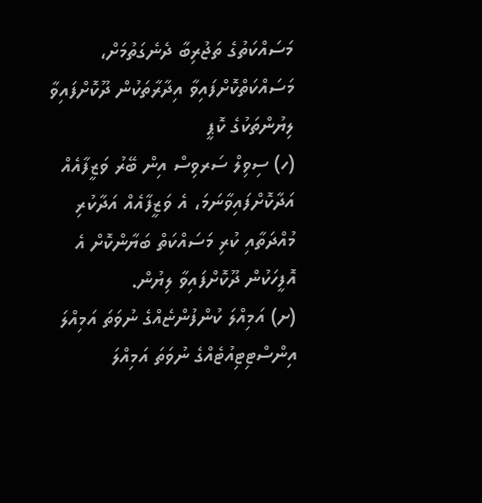މަސައްކަތުގެ ތަޖުރިބާ ދެނެގަތުމަށް، މަސައްކަތްކޮށްފައިވާ އިދާރާތަކުން ދޫކޮށްފައިވާ ލިޔުންތަކުގެ ކޮޕީ
(ހ) ސިވިލް ސަރވިސް އިން ބޭރު ވަޒީފާއެއް އަދާކޮށްފައިވާނަމަ، އެ ވަޒީފާއެއް އަދާކުރި މުއްދަތާއި ކުރި މަސައްކަތް ބަޔާންކޮށް އެ އޮފީހަކުން ދޫކޮށްފައިވާ ލިޔުން.
(ށ) އަމިއްލަ ކުންފުންޏެއްގެ ނުވަތަ އަމިއްލަ އިންސްޓިޓިއުޓެއްގެ ނުވަތަ އަމިއްލަ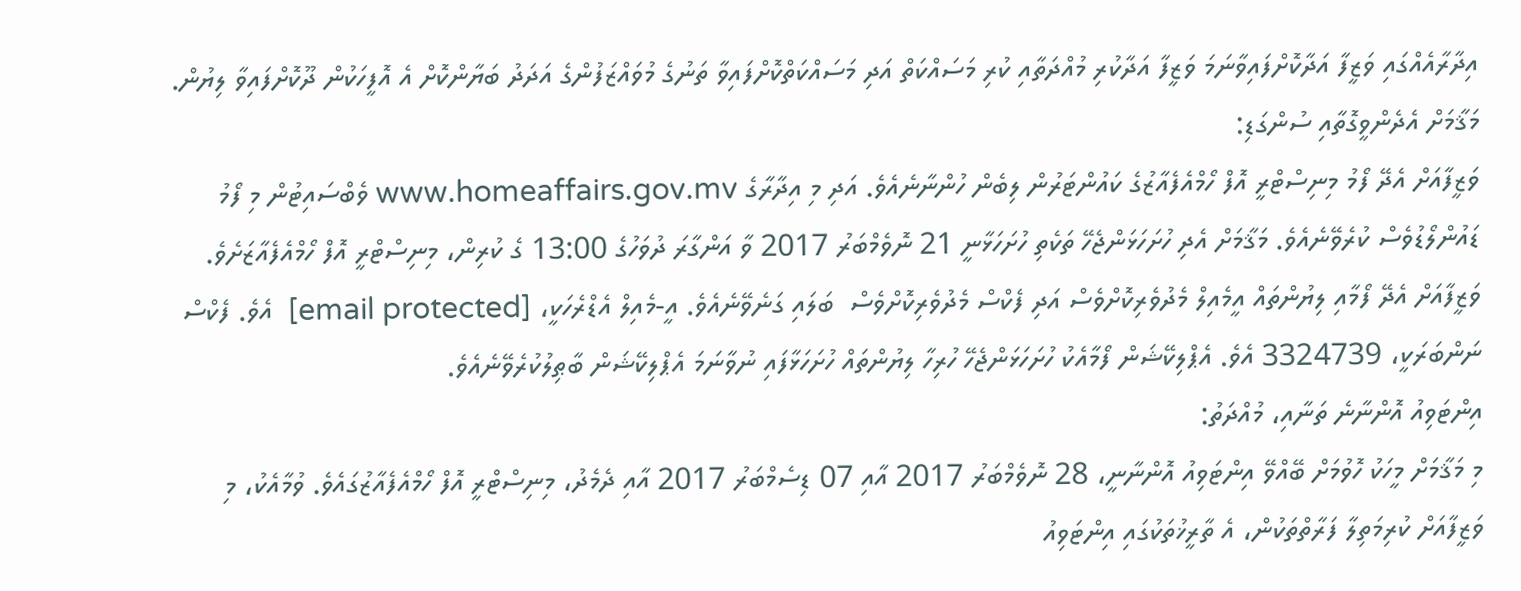އިދާރާއެއްގައި ވަޒީފާ އަދާކޮށްފައިވާނަމަ ވަޒީފާ އަދާކުރި މުއްދަތާއި ކުރި މަސައްކަތް އަދި މަސައްކަތްކޮށްފައިވާ ތަނުގެ މުވައްޒަފުންގެ އަދަދު ބަޔާންކޮށް އެ އޮފީހަކުން ދޫކޮށްފައިވާ ލިޔުން.
މަޤާމަށް އެދެންވީގޮތާއި ސުންގަޑި:
ވަޒީފާއަށް އެދޭ ފޯމު މިނިސްޓްރީ އޮފް ހޯމްއެފެއާޒުގެ ކައުންޓަރުން ލިބެން ހުންނާނެއެވެ. އަދި މި އިދާރާގެ www.homeaffairs.gov.mv ވެބްސައިޓުން މި ފޯމު ޑައުންލޯޑުވެސް ކުރެވޭނެއެވެ. މަޤާމަށް އެދި ހުށަހަޅަންޖެހޭ ތަކެތި ހުށަހަޅާނީ 21 ނޮވެމްބަރު 2017 ވާ އަންގާރަ ދުވަހުގެ 13:00 ގެ ކުރިން، މިނިސްޓްރީ އޮފް ހޯމްއެފެއާޒަށެވެ. ވަޒީފާއަށް އެދޭ ފޯމާއި ލިޔުންތައް އީމެއިލް މެދުވެރިކޮށްވެސް އަދި ފެކްސް މެދުވެރިކޮށްވެސް  ބަލައި ގަނެވޭނެއެވެ. އީ-މެއިލް އެޑްރެހަކީ، [email protected]  އެވެ. ފެކްސް ނަންބަރަކީ، 3324739 އެވެ. އެޕްލިކޭޝަން ފޯމާއެކު ހުށަހަޅަންޖެހޭ ހުރިހާ ލިޔުންތައް ހުށަހަޅާފައި ނުވާނަމަ އެޕްލިކޭޝަން ބާޠިލުކުރެވޭނެއެވެ.
އިންޓަވިއު އޮންނާނެ ތަނާއި، މުއްދަތު:
މި މަޤާމަށް މީހަކު ހޮވުމަށް ބޭއްވޭ އިންޓަވިއު އޮންނާނީ، 28 ނޮވެމްބަރު 2017 އާއި 07 ޑިސެމްބަރު 2017 އާއި ދެމެދު، މިނިސްޓްރީ އޮފް ހޯމްއެފެއާޒުގައެވެ. ވުމާއެކު، މި ވަޒީފާއަށް ކުރިމަތިލާ ފަރާތްތަކުން، އެ ތާރީޚުތަކުގައި އިންޓަވިއު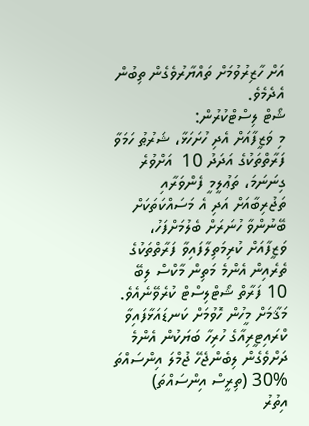އަށް ހާޒިރުވުމަށް ތައްޔާރުވެގެން ތިބުން އެދެމެވެ.
ޝޯޓް ލިސްޓްކުރުން:
މި ވަޒީފާއަށް އެދި ހުށަހަޅާ، ޝަރުޠު ހަމަވާ ފަރާތްތަކުގެ އަދަދު 10  އަށްވުރެ ގިނަނަމަ، ތަޢުލީމީ ފެންވަރާއި ތަޖުރިބާއަށް އަދި އެ މަސައްކަތަކަށް ބޭނުންވާ ހުނަރަށް ބެލުމަށްފަހު، ވަޒީފާއަށް ކުރިމަތިލާފައިވާ ފަރާތްތަކުގެ ތެރެއިން އެންމެ މަތިން މާކްސް ލިބޭ 10 ފަރާތް ޝޯޓްލިސްޓް ކުރެވޭނެއެވެ.
މަޤާމަށް މީހުން ހޮވުމަށް ކަނޑައަޅާފައިވާ ކްރައިޓީރިއާގެ ހުރިހާ ބަޔަކުން އެންމެ ދަށްވެގެން ލިބެންޖެހޭ ޖުމްލަ އިންސައްތަ
30% (ތިރީސް އިންސައްތަ)
އިތުރު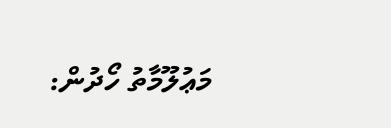މަޢުލޫމާތު ހޯދުން: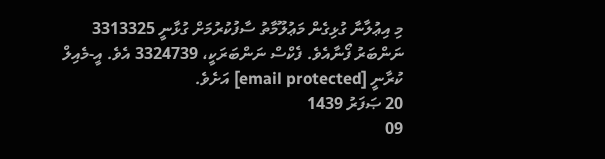މި އިޢުލާނާ ގުޅިގެން މަޢުލޫމާތު ސާފުކުރުމަށް ގުޅާނީ 3313325 ނަންބަރު ފޯނާއެވެ. ފެކްސް ނަންބަރަކީ، 3324739 އެވެ. އީ-މެއިލް ކުރާނީ [email protected] އަށެވެ.
20 ޞަފަރު 1439
09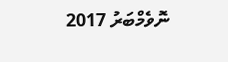ނޮވެމްބަރު 2017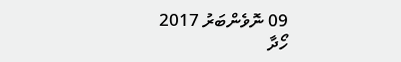09 ނޮވެންބަރު 2017
ހޯދާ